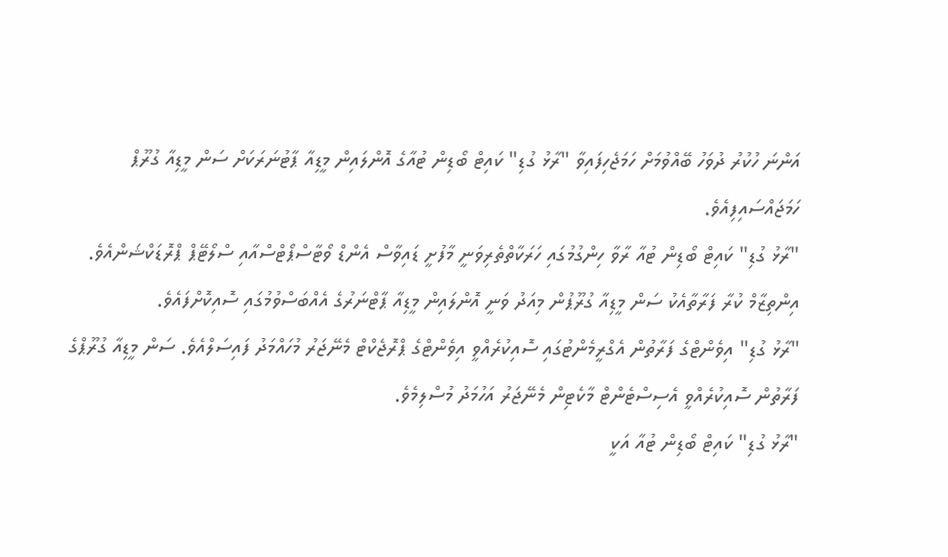އަންނަ ހުކުރު ދުވަހު ބޭއްވުމަށް ހަމަޖެހިފައިވާ "ރާޅު ގުޑި" ކައިޓް ބޯޑިން ޓުއާގެ އޮންލައިން މީޑިއާ ޕާޓުނަރަކަށް ސަން މީޑިއާ ގުރޫޕް ހަމަޖައްސައިފިއެވެ.
"ރާޅު ގުޑި" ކައިޓް ބޯޑިން ޓުއާ ރާވާ ހިންގުމުގައި ހަރަކާތްތެރިވަނީ މާފުށީ ޑައިވާސް އެންޑް ވޯޓާސްޕޯޓްސްއާއި ސްލޯޓޭޕް ޕްރޮޑަކްޝަންއެވެ. އިންތިޒާމް ކުރާ ފަރާތާއެކު ސަން މީޑިއާ ގުރޫޕުން މިއަދު ވަނީ އޮންލައިން މީޑިއާ ޕާޓްނަރުގެ އެއްބަސްވުމުގައި ސޮއިކޮށްފައެވެ.
"ރާޅު ގުޑި" އިވެންޓްގެ ފަރާތުން އެގްރީމެންޓުގައި ސޮއިކުރެއްވީ އިވެންޓްގެ ޕްރޮޖެކްޓް މެނޭޖަރު މުހައްމަދު ފައިސަލްއެވެ. ސަން މީޑިއާ ގުރޫޕްގެ ފަރާތުން ސޮއިކުރެއްވީ އެސިސްޓެންޓް މާކެޓިން މެނޭޖަރު އަހުމަދު މުސްލިމެވެ.
"ރާޅު ގުޑި" ކައިޓް ބޯޑިން ޓުއާ އަކީ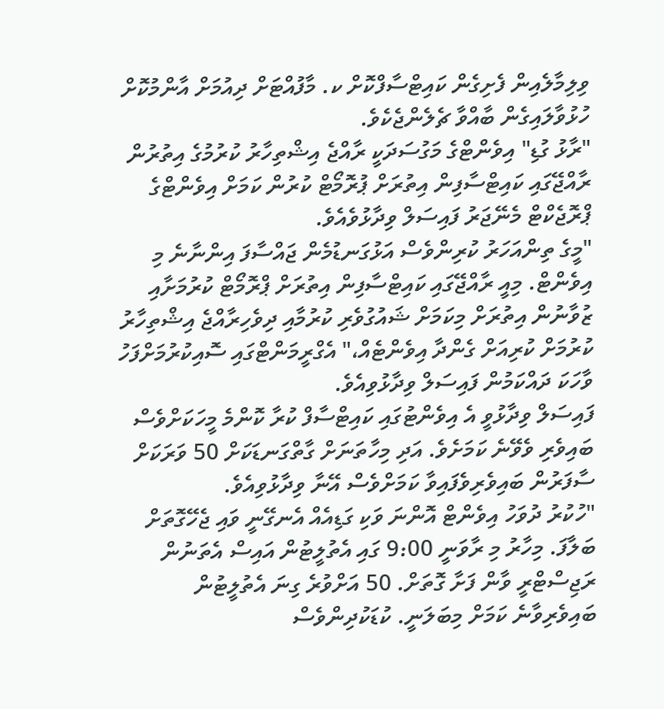ވިލިމާލެއިން ފެށިގެން ކައިޓްސާފްކޮށް ކ. މާފުއްޓަށް ދިއުމަށް އާންމުކޮށް ހުޅުވާލައިގެން ބާއްވާ ޗެލެންޖެކެވެ.
"ރާޅު ގުޑި" އިވެންޓްގެ މަގުސަދަކީ ރާއްޖެ އިޝްތިހާރު ކުރުމުގެ އިތުރުން ރާއްޖޭގައި ކައިޓްސާފިން އިތުރަށް ޕުރޮމޯޓް ކުރުން ކަމަށް އިވެންޓްގެ ޕްރޮޖެކްޓް މެނޭޖަރު ފައިސަލް ވިދާޅުވެއެވެ.
"މީގެ ތިންއަހަރު ކުރިންވެސް އަޅުގަނޑުމެން ޖައްސާފަ އިންނާނެ މި އިވެންޓް. މިއީ ރާއްޖޭގައި ކައިޓްސާފިން އިތުރަށް ޕްރޮމޯޓް ކުރުމަށާއި ޒުވާނުން އިތުރަށް މިކަމަށް ޝައުގުވެރި ކުރުމާއި ދިވެހިރާއްޖެ އިޝްތިހާރު ކުރުމަށް ކުރިއަށް ގެންދާ އިވެންޓެއް،" އެގްރީމަންޓްގައި ސޮއިކުރުމަށްފަހު ވާހަކަ ދައްކަމުން ފައިސަލް ވިދާޅުވިއެވެ.
ފައިސަލް ވިދާޅުވީ އެ އިވެންޓުގައި ކައިޓްސާފް ކުރާ ކޮންމެ މީހަކަށްވެސް ބައިވެރި ވެވޭނެ ކަމަށެވެ. އަދި މިހާތަނަށް ގާތްގަނޑަކަށް 50 ވަރަކަށް ސާފަރުން ބައިވެރިވެފައިވާ ކަމަށްވެސް އޭނާ ވިދާޅުވިއެވެ.
"ހުކުރު ދުވަހު އިވެންޓް އޮންނަ ވަކި ގަޑިއެއް އެނގޭނީ ވައި ޖެހޭގޮތަށް ބަލާފަ. މިހާރު މި ރާވަނީ 9:00 ގައި އެތުލީޓުން އައިސް އެތަނުން ރަޖިސްޓްރީ ވާން ފަށާ ގޮތަށް. 50 އަށްވުރެ ގިނަ އެތުލީޓުން ބައިވެރިވާނެ ކަމަށް މިބަލަނީ. ކުޑަކުދިންވެސް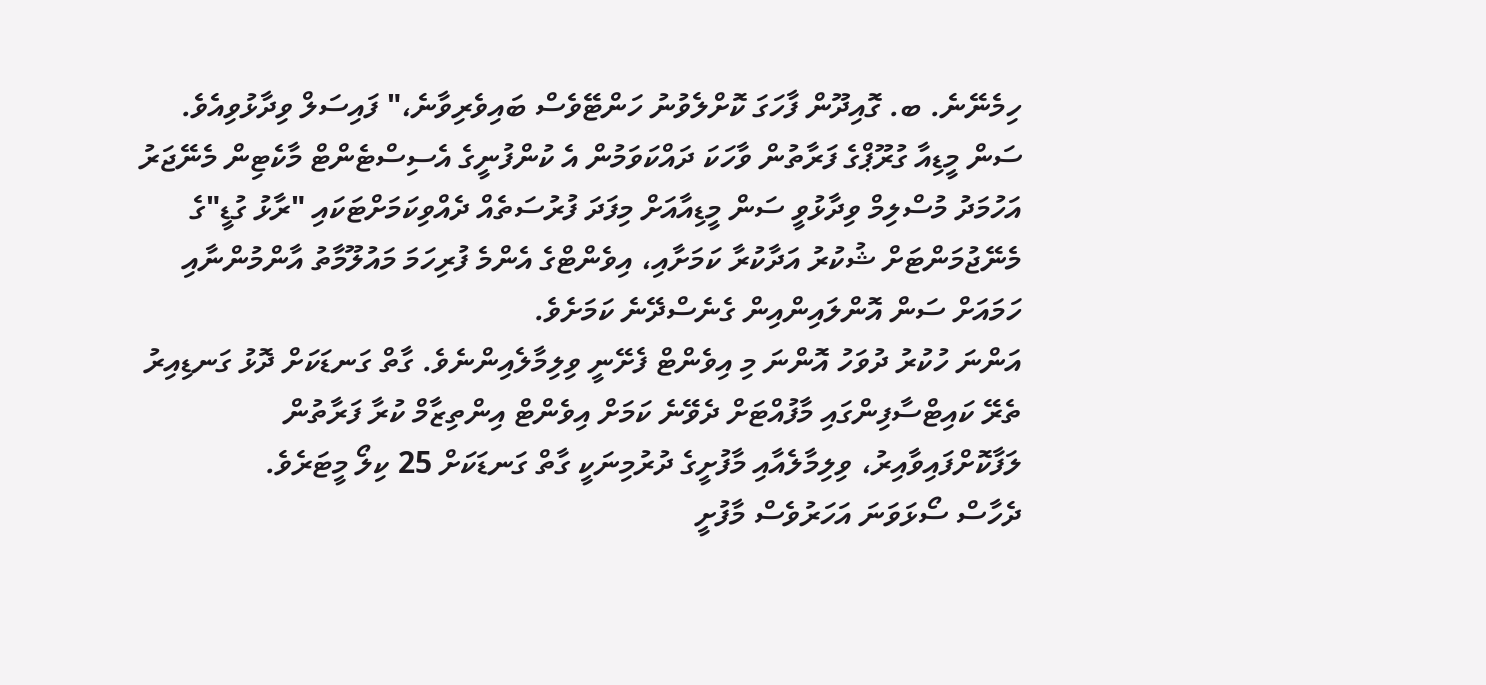ހިމެނޭނެ. ބ. ގޮއިދޫން ފާހަގަ ކޮށްލެވުނު ހަންޓޭވެސް ބައިވެރިވާނެ،" ފައިސަލް ވިދާޅުވިއެވެ.
ސަން މީޑިއާ ގުރޫޕްގެ ފަރާތުން ވާހަކަ ދައްކަވަމުން އެ ކުންފުނީގެ އެސިސްޓެންޓް މާކެޓިން މެނޭޖަރު އަހުމަދު މުސްލިމް ވިދާޅުވީ ސަން މީޑިއާއަށް މިފަދަ ފުރުސަތެއް ދެއްވިކަމަށްޓަކައި "ރާޅު ގުޑީ"ގެ މެނޭޖުމަންޓަށް ޝުކުރު އަދާކުރާ ކަމަށާއި، އިވެންޓްގެ އެންމެ ފުރިހަމަ މައުލޫމާތު އާންމުންނާއި ހަމައަށް ސަން އޮންލައިންއިން ގެނެސްދޭނެ ކަމަށެވެ.
އަންނަ ހުކުރު ދުވަހު އޮންނަ މި އިވެންޓް ފެށޭނީ ވިލިމާލެއިންނެވެ. ގާތް ގަނޑަކަށް ދޮޅު ގަނޑިއިރު ތެރޭ ކައިޓްސާފިންގައި މާފުއްޓަށް ދެވޭނެ ކަމަށް އިވެންޓް އިންތިޒާމް ކުރާ ފަރާތުން ލަފާކޮށްފައިވާއިރު، ވިލިމާލެއާއި މާފުށީގެ ދުރުމިނަކީ ގާތް ގަނޑަކަށް 25 ކިލޯ މީޓަރެވެ.
ދެހާސް ސޯޅަވަނަ އަހަރުވެސް މާފުށީ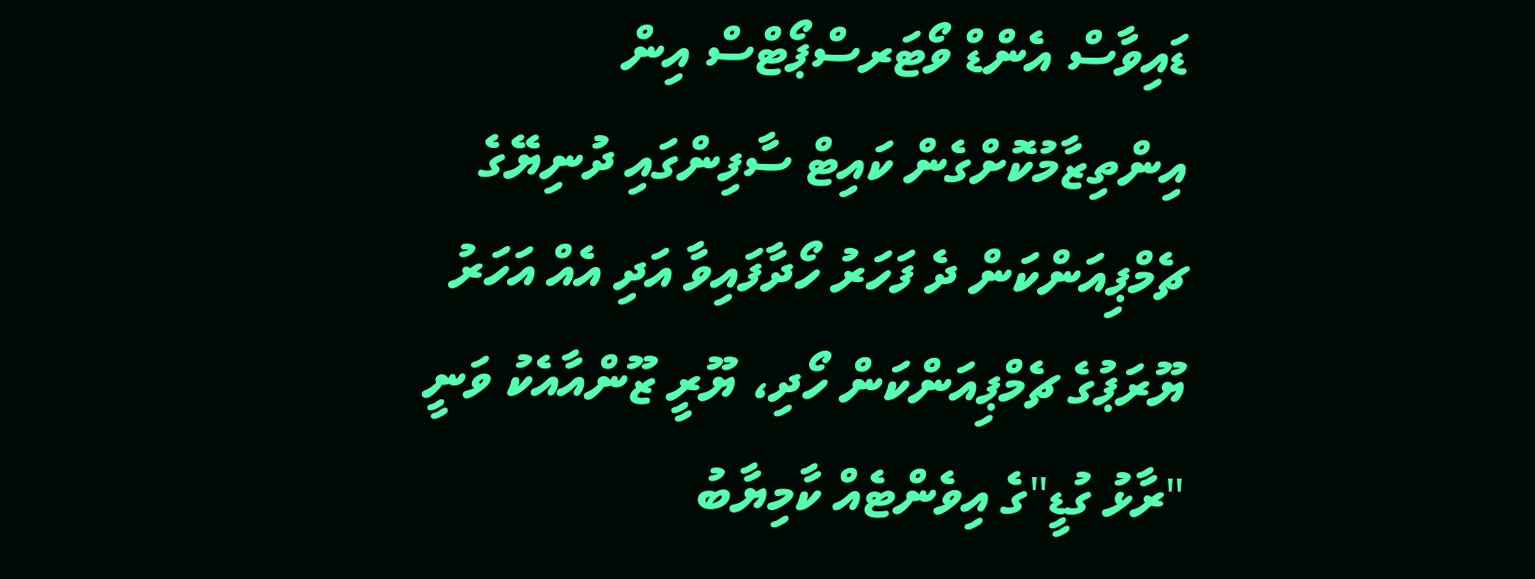ޑައިވާސް އެންޑް ވޯޓަރސްޕޯޓްސް އިން އިންތިޒާމުކޮށްގެން ކައިޓް ސާފިންގައި ދުނިޔޭގެ ޗެމްޕިއަންކަން ދެ ފަހަރު ހޯދާފައިވާ އަދި އެއް އަހަރު ޔޫރަޕުގެ ޗެމްޕިއަންކަން ހޯދި، ޔޫރީ ޒޫންއާއެކު ވަނީ "ރާޅު ގުޑީ"ގެ އިވެންޓެއް ކާމިޔާބު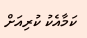ކަމާއެކު ކުރިއަށް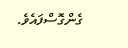ގެންގޮސްފައެވެ.